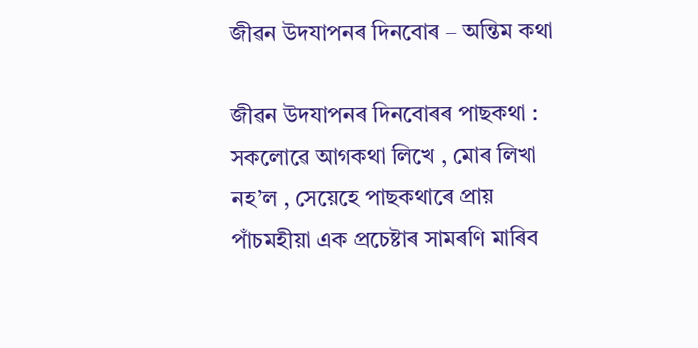জীৱন উদযাপনৰ দিনবোৰ – অন্তিম কথা

জীৱন উদযাপনৰ দিনবোৰৰ পাছকথা :
সকলোৱে আগকথা লিখে , মোৰ লিখা নহ’ল , সেয়েহে পাছকথাৰে প্ৰায় পাঁচমহীয়া এক প্ৰচেষ্টাৰ সামৰণি মাৰিব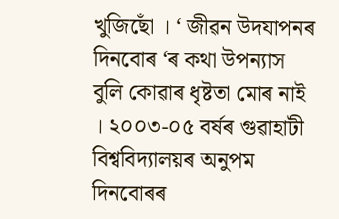খুজিছোঁ । ‘ জীৱন উদযাপনৰ দিনবোৰ ‘ৰ কথা উপন্যাস বুলি কোৱাৰ ধৃষ্টতা মোৰ নাই । ২০০৩-০৫ বৰ্ষৰ গুৱাহাটী বিশ্ববিদ্যালয়ৰ অনুপম দিনবোৰৰ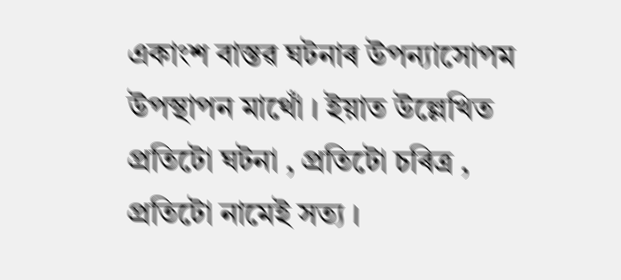একাংশ বাস্তৱ ঘটনাৰ উপন্যাসোপম উপস্থাপন মাথোঁ । ইয়াত উল্লেখিত প্ৰতিটো ঘটনা , প্ৰতিটো চৰিত্ৰ , প্ৰতিটো নামেই সত্য ।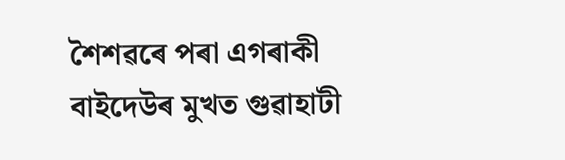শৈশৱৰে পৰা এগৰাকী বাইদেউৰ মুখত গুৱাহাটী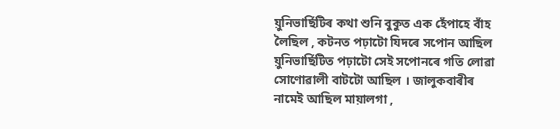য়ুনিভাৰ্ছিটিৰ কথা শুনি বুকুত এক হেঁপাহে বাঁহ লৈছিল , কটনত পঢ়াটো যিদৰে সপোন আছিল য়ুনিভাৰ্ছিটিত পঢ়াটো সেই সপোনৰে গতি লোৱা সোণোৱালী বাটটো আছিল । জালুকবাৰীৰ নামেই আছিল মায়ালগা ,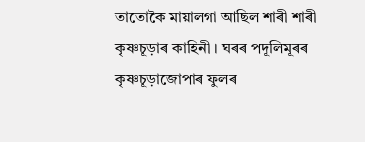তাতোকৈ মায়ালগা আছিল শাৰী শাৰী কৃষ্ণচূড়াৰ কাহিনী । ঘৰৰ পদূলিমূৰৰ কৃষ্ণচূড়াজোপাৰ ফুলৰ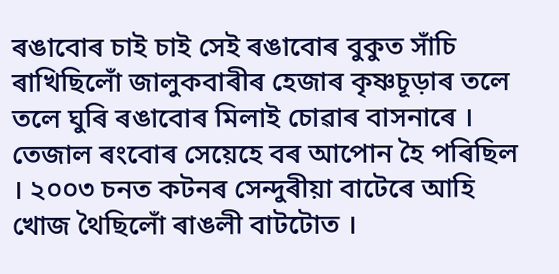ৰঙাবোৰ চাই চাই সেই ৰঙাবোৰ বুকুত সাঁচি ৰাখিছিলোঁ জালুকবাৰীৰ হেজাৰ কৃষ্ণচূড়াৰ তলে তলে ঘুৰি ৰঙাবোৰ মিলাই চোৱাৰ বাসনাৰে । তেজাল ৰংবোৰ সেয়েহে বৰ আপোন হৈ পৰিছিল । ২০০৩ চনত কটনৰ সেন্দুৰীয়া বাটেৰে আহি খোজ থৈছিলোঁ ৰাঙলী বাটটোত ।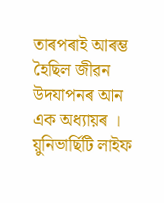তাৰপৰাই আৰম্ভ হৈছিল জীৱন উদযাপনৰ আন এক অধ্যায়ৰ । য়ুনিভাৰ্ছিটি লাইফ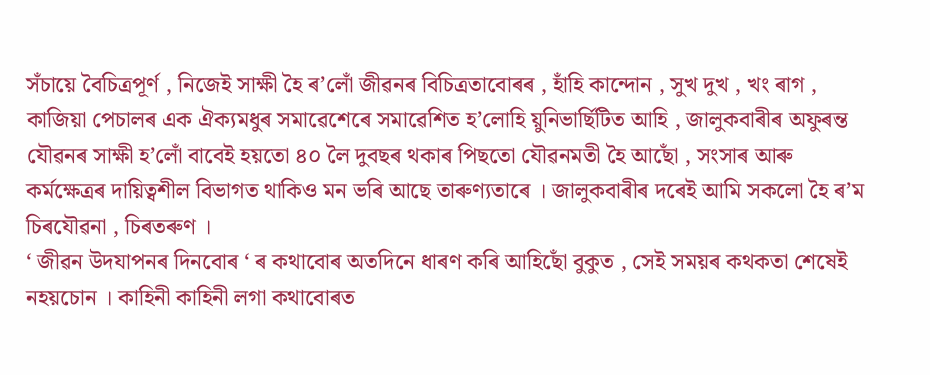সঁচায়ে বৈচিত্ৰপূৰ্ণ , নিজেই সাক্ষী হৈ ৰ’লোঁ জীৱনৰ বিচিত্ৰতাবোৰৰ , হাঁহি কান্দোন , সুখ দুখ , খং ৰাগ , কাজিয়া পেচালৰ এক ঐক্যমধুৰ সমাৱেশেৰে সমাৱেশিত হ’লোহি য়ুনিভাৰ্ছিটিত আহি , জালুকবাৰীৰ অফুৰন্ত যৌৱনৰ সাক্ষী হ’লোঁ বাবেই হয়তো ৪০ লৈ দুবছৰ থকাৰ পিছতো যৌৱনমতী হৈ আছোঁ , সংসাৰ আৰু কৰ্মক্ষেত্ৰৰ দায়িত্বশীল বিভাগত থাকিও মন ভৰি আছে তাৰুণ্যতাৰে । জালুকবাৰীৰ দৰেই আমি সকলো হৈ ৰ’ম চিৰযৌৱনা , চিৰতৰুণ ।
‘ জীৱন উদযাপনৰ দিনবোৰ ‘ ৰ কথাবোৰ অতদিনে ধাৰণ কৰি আহিছোঁ বুকুত , সেই সময়ৰ কথকতা শেষেই নহয়চোন । কাহিনী কাহিনী লগা কথাবোৰত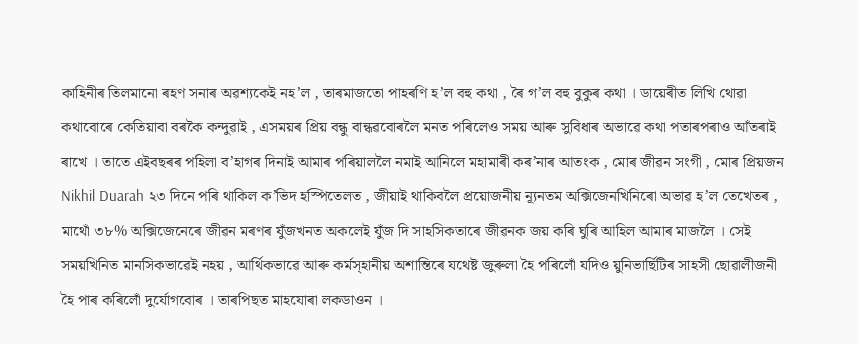কাহিনীৰ তিলমানো ৰহণ সনাৰ অৱশ্যকেই নহ’ল , তাৰমাজতো পাহৰণি হ’ল বহু কথা , ৰৈ গ’ল বহু বুকুৰ কথা । ডায়েৰীত লিখি থোৱা কথাবোৰে কেতিয়াবা বৰকৈ কন্দুৱাই , এসময়ৰ প্ৰিয় বন্ধু বান্ধৱবোৰলৈ মনত পৰিলেও সময় আৰু সুবিধাৰ অভাৱে কথা পতাৰপৰাও আঁতৰাই ৰাখে । তাতে এইবছৰৰ পহিলা ব’হাগৰ দিনাই আমাৰ পৰিয়াললৈ নমাই আনিলে মহামাৰী কৰ’নাৰ আতংক , মোৰ জীৱন সংগী , মোৰ প্ৰিয়জন Nikhil Duarah ২৩ দিনে পৰি থাকিল ক’ভিদ হস্পিতেলত , জীয়াই থাকিবলৈ প্ৰয়োজনীয় ন্যূনতম অক্সিজেনখিনিৰো অভাৱ হ’ল তেখেতৰ , মাথোঁ ৩৮% অক্সিজেনেৰে জীৱন মৰণৰ যুঁজখনত অকলেই যুঁজ দি সাহসিকতাৰে জীৱনক জয় কৰি ঘুৰি আহিল আমাৰ মাজলৈ । সেই সময়খিনিত মানসিকভাৱেই নহয় , আৰ্থিকভাৱে আৰু কৰ্মস্হানীয় অশান্তিৰে যথেষ্ট জুৰুলা হৈ পৰিলোঁ যদিও য়ুনিভাৰ্ছিটিৰ সাহসী ছোৱালীজনী হৈ পাৰ কৰিলোঁ দুৰ্যোগবোৰ । তাৰপিছত মাহযোৰা লকডাওন ।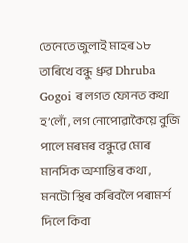তেনেতে জুলাই মাহৰ ১৮ তাৰিখে বন্ধু ধ্ৰুৱ Dhruba Gogoi ৰ লগত ফোনত কথা হ’লোঁ , লগ নোপোৱাকৈয়ে বুজি পালে মৰমৰ বন্ধুৱে মোৰ মানসিক অশান্তিৰ কথা , মনটো স্থিৰ কৰিবলৈ পৰামৰ্শ দিলে কিবা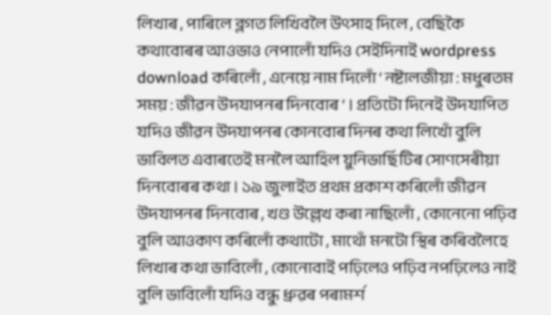লিখাৰ , পাৰিলে ব্লগত লিখিবলৈ উৎসাহ দিলে , বেছিকৈ কথাবোৰৰ আওভাও নেপালোঁ যদিও সেইদিনাই wordpress download কৰিলোঁ , এনেয়ে নাম দিলোঁ ‘ নষ্টালজীয়া : মধুৰতম সময় : জীৱন উদযাপনৰ দিনবোৰ ‘ । প্ৰতিটো দিনেই উদযাপিত যদিও জীৱন উদযাপনৰ কোনবোৰ দিনৰ কথা লিখোঁ বুলি ভাবিলত এবাৰতেই মনলৈ আহিল য়ুনিভাৰ্ছিটিৰ সোণসেৰীয়া দিনবোৰৰ কথা । ১৯ জুলাইত প্ৰথম প্ৰকাশ কৰিলোঁ জীৱন উদযাপনৰ দিনবোৰ , খণ্ড উল্লেখ কৰা নাছিলোঁ , কোনেনো পঢ়িব বুলি আওকাণ কৰিলোঁ কথাটো , মাথোঁ মনটো স্থিৰ কৰিবলৈহে লিখাৰ কথা ভাবিলোঁ , কোনোবাই পঢ়িলেও পঢ়িব নপঢ়িলেও নাই বুলি ভাবিলোঁ যদিও বন্ধু ধ্ৰুৱৰ পৰামৰ্শ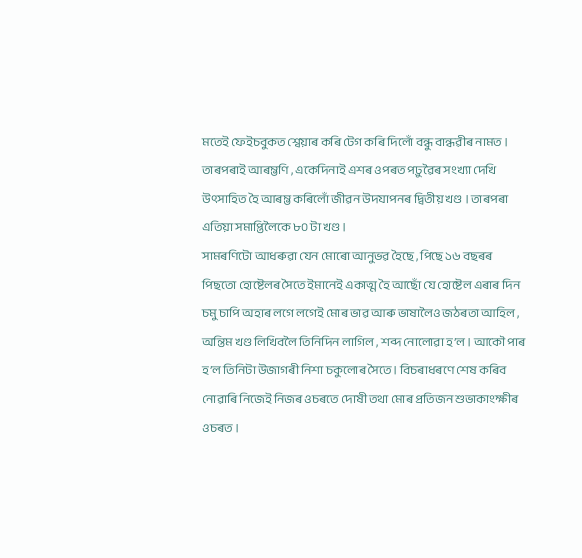মতেই ফেইচবুকত শ্বেয়াৰ কৰি টেগ কৰি দিলোঁ বন্ধু বান্ধৱীৰ নামত । তাৰপৰাই আৰম্ভণি , একেদিনাই এশৰ ওপৰত পঢ়ুৱৈৰ সংখ্যা দেখি উৎসাহিত হৈ আৰম্ভ কৰিলোঁ জীৱন উদযাপনৰ দ্বিতীয় খণ্ড । তাৰপৰা এতিয়া সমাপ্তিলৈকে ৮০ টা খণ্ড ।
সামৰণিটো আধৰুৱা যেন মোৰো আনুভৱ হৈছে , পিছে ১৬ বছৰৰ পিছতো হোষ্টেলৰ সৈতে ইমানেই একাত্ম হৈ আছোঁ যে হোষ্টেল এৰাৰ দিন চমু চাপি অহাৰ লগে লগেই মোৰ ভাৱ আৰু ভাষালৈও জঠৰতা আহিল , অন্তিম খণ্ড লিখিবলৈ তিনিদিন লাগিল , শব্দ নোলোৱা হ’ল । আকৌ পাৰ হ’ল তিনিটা উজাগৰী নিশা চকুলোৰ সৈতে । বিচৰাধৰণে শেষ কৰিব নোৱাৰি নিজেই নিজৰ ওচৰতে দোষী তথা মোৰ প্ৰতিজন শুভাকাংক্ষীৰ ওচৰত ।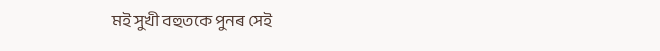মই সুখী বহুতকে পুনৰ সেই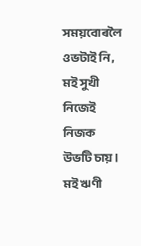সময়বোৰলৈ ওভটাই নি , মই সুখী নিজেই নিজক উভটি চায় । মই ঋণী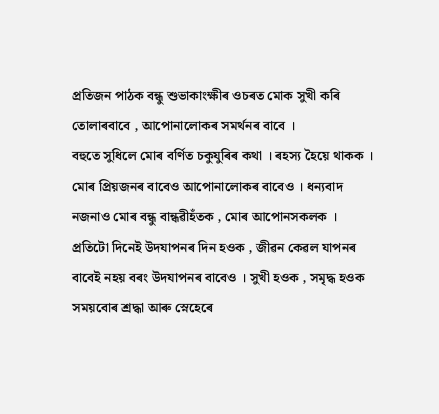প্ৰতিজন পাঠক বন্ধু শুভাকাংক্ষীৰ ওচৰত মোক সুখী কৰি তোলাৰবাবে , আপোনালোকৰ সমৰ্থনৰ বাবে ।
বহুতে সুধিলে মোৰ বৰ্ণিত চকুযুৰিৰ কথা । ৰহস্য হৈয়ে থাকক । মোৰ প্ৰিয়জনৰ বাবেও আপোনালোকৰ বাবেও । ধন্যবাদ নজনাও মোৰ বন্ধু বান্ধৱীহঁতক , মোৰ আপোনসকলক ।
প্ৰতিটো দিনেই উদযাপনৰ দিন হওক , জীৱন কেৱল যাপনৰ বাবেই নহয় বৰং উদযাপনৰ বাবেও । সুখী হওক , সমৃদ্ধ হওক সময়বোৰ শ্ৰদ্ধা আৰু স্নেহেৰে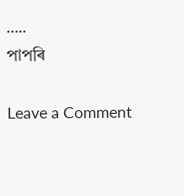…..
পাপৰি

Leave a Comment